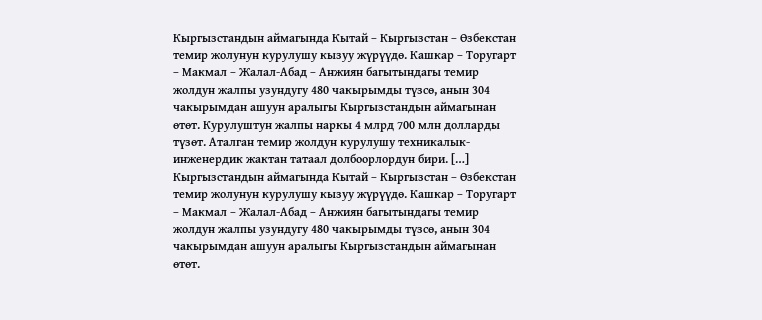Кыргызстандын аймагында Кытай – Кыргызстан – Өзбекстан темир жолунун курулушу кызуу жүрүүдө. Кашкар – Торугарт – Макмал – Жалал-Абад – Анжиян багытындагы темир жолдун жалпы узундугу 480 чакырымды түзсө, анын 304 чакырымдан ашуун аралыгы Кыргызстандын аймагынан өтөт. Курулуштун жалпы наркы 4 млрд 700 млн долларды түзөт. Аталган темир жолдун курулушу техникалык-инженердик жактан татаал долбоорлордун бири. […]
Кыргызстандын аймагында Кытай – Кыргызстан – Өзбекстан темир жолунун курулушу кызуу жүрүүдө. Кашкар – Торугарт – Макмал – Жалал-Абад – Анжиян багытындагы темир жолдун жалпы узундугу 480 чакырымды түзсө, анын 304 чакырымдан ашуун аралыгы Кыргызстандын аймагынан өтөт.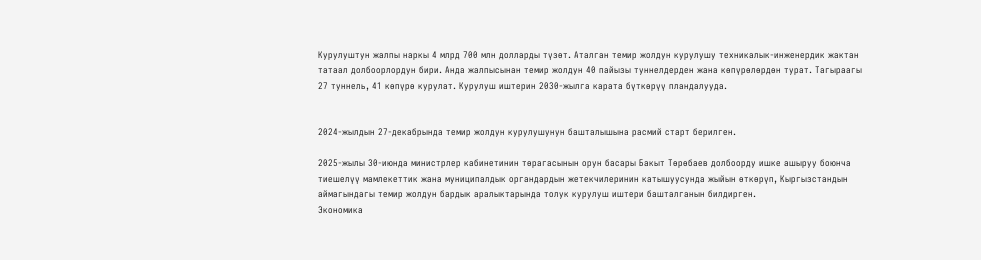Курулуштун жалпы наркы 4 млрд 700 млн долларды түзөт. Аталган темир жолдун курулушу техникалык-инженердик жактан татаал долбоорлордун бири. Анда жалпысынан темир жолдун 40 пайызы туннелдерден жана көпүрөлөрдөн турат. Тагыраагы 27 туннель, 41 көпүрө курулат. Курулуш иштерин 2030-жылга карата бүткөрүү пландалууда.


2024-жылдын 27-декабрында темир жолдун курулушунун башталышына расмий старт берилген.

2025-жылы 30-июнда министрлер кабинетинин төрагасынын орун басары Бакыт Төрөбаев долбоорду ишке ашыруу боюнча тиешелүү мамлекеттик жана муниципалдык органдардын жетекчилеринин катышуусунда жыйын өткөрүп, Кыргызстандын аймагындагы темир жолдун бардык аралыктарында толук курулуш иштери башталганын билдирген.
Экономика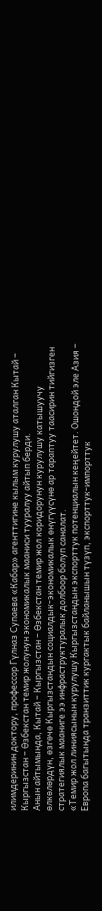илимдеринин доктору, профессор Гүлназ Супаева «Кабар» агенттигине кылым курулушу аталган Кытай – Кыргызстан – Өзбекстан темир жолунун экономикалык мааниси тууралуу айтып берди.
Анын айтымында, Кытай – Кыргызстан – Өзбекстан темир жол коридорунун курулушу катышуучу өлкөлөрдүн, өзгөчө Кыргызстандын социалдык-экономикалык өнүгүүсүнө ар тараптуу таасирин тийгизген стратегиялык мааниге ээ инфраструктуралык долбоор болуп саналат.
«Темир жол линиясынын курулушу Кыргызстандын экспорттук потенциалын кеңейтет. Ошондой эле Азия – Европа багытында транзиттик кургактык байланышын түзүп, экспорттук-импорттук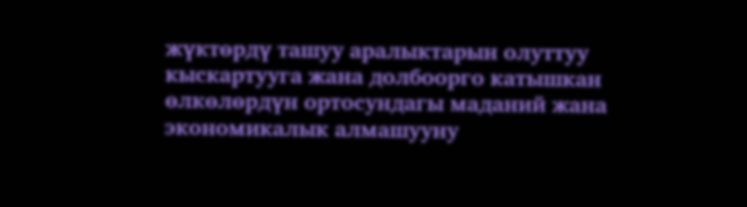жүктөрдү ташуу аралыктарын олуттуу кыскартууга жана долбоорго катышкан өлкөлөрдүн ортосундагы маданий жана экономикалык алмашууну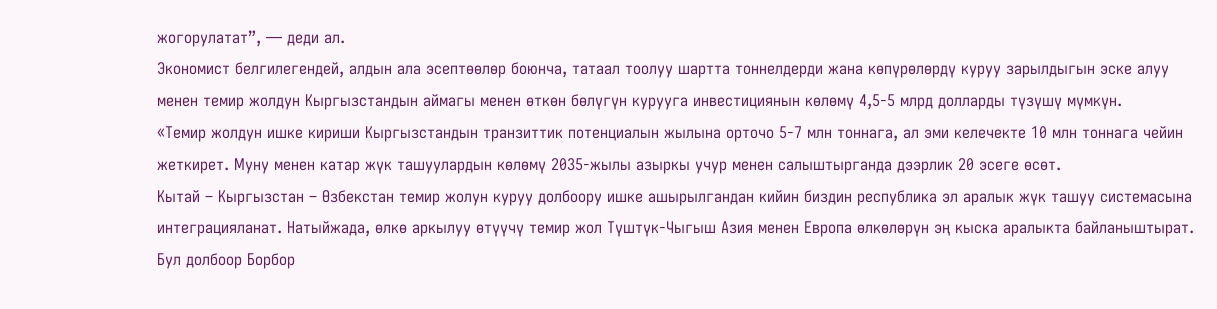жогорулатат”, — деди ал.
Экономист белгилегендей, алдын ала эсептөөлөр боюнча, татаал тоолуу шартта тоннелдерди жана көпүрөлөрдү куруу зарылдыгын эске алуу менен темир жолдун Кыргызстандын аймагы менен өткөн бөлүгүн курууга инвестициянын көлөмү 4,5-5 млрд долларды түзүшү мүмкүн.
«Темир жолдун ишке кириши Кыргызстандын транзиттик потенциалын жылына орточо 5-7 млн тоннага, ал эми келечекте 10 млн тоннага чейин жеткирет. Муну менен катар жүк ташуулардын көлөмү 2035-жылы азыркы учур менен салыштырганда дээрлик 20 эсеге өсөт.
Кытай – Кыргызстан – Өзбекстан темир жолун куруу долбоору ишке ашырылгандан кийин биздин республика эл аралык жүк ташуу системасына интеграцияланат. Натыйжада, өлкө аркылуу өтүүчү темир жол Түштүк-Чыгыш Азия менен Европа өлкөлөрүн эң кыска аралыкта байланыштырат. Бул долбоор Борбор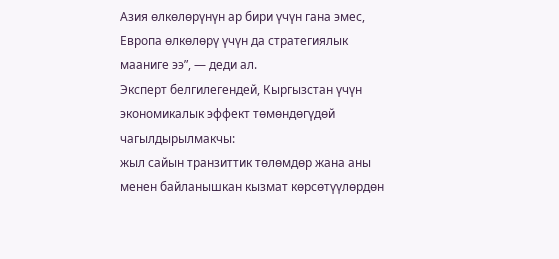Азия өлкөлөрүнүн ар бири үчүн гана эмес, Европа өлкөлөрү үчүн да стратегиялык мааниге ээ”, — деди ал.
Эксперт белгилегендей, Кыргызстан үчүн экономикалык эффект төмөндөгүдөй чагылдырылмакчы:
жыл сайын транзиттик төлөмдөр жана аны менен байланышкан кызмат көрсөтүүлөрдөн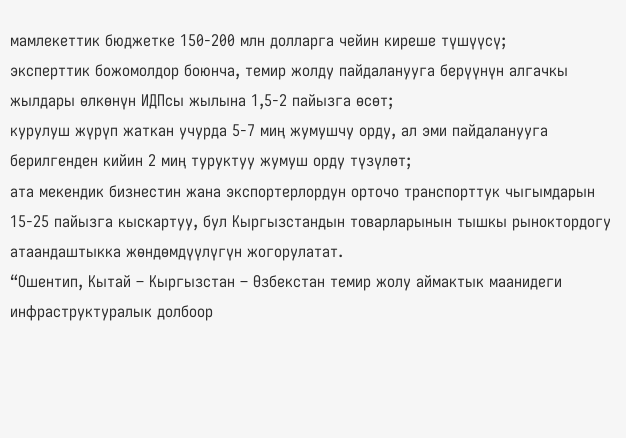мамлекеттик бюджетке 150-200 млн долларга чейин киреше түшүүсү;
эксперттик божомолдор боюнча, темир жолду пайдаланууга берүүнүн алгачкы жылдары өлкөнүн ИДПсы жылына 1,5-2 пайызга өсөт;
курулуш жүрүп жаткан учурда 5-7 миң жумушчу орду, ал эми пайдаланууга берилгенден кийин 2 миң туруктуу жумуш орду түзүлөт;
ата мекендик бизнестин жана экспортерлордун орточо транспорттук чыгымдарын 15-25 пайызга кыскартуу, бул Кыргызстандын товарларынын тышкы рыноктордогу атаандаштыкка жөндөмдүүлүгүн жогорулатат.
“Ошентип, Кытай – Кыргызстан – Өзбекстан темир жолу аймактык маанидеги инфраструктуралык долбоор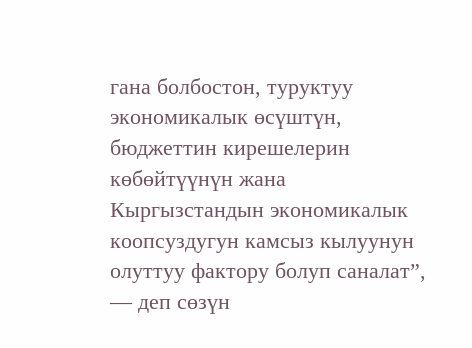гана болбостон, туруктуу экономикалык өсүштүн, бюджеттин кирешелерин көбөйтүүнүн жана Кыргызстандын экономикалык коопсуздугун камсыз кылуунун олуттуу фактору болуп саналат”, — деп сөзүн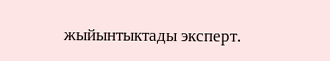жыйынтыктады эксперт.